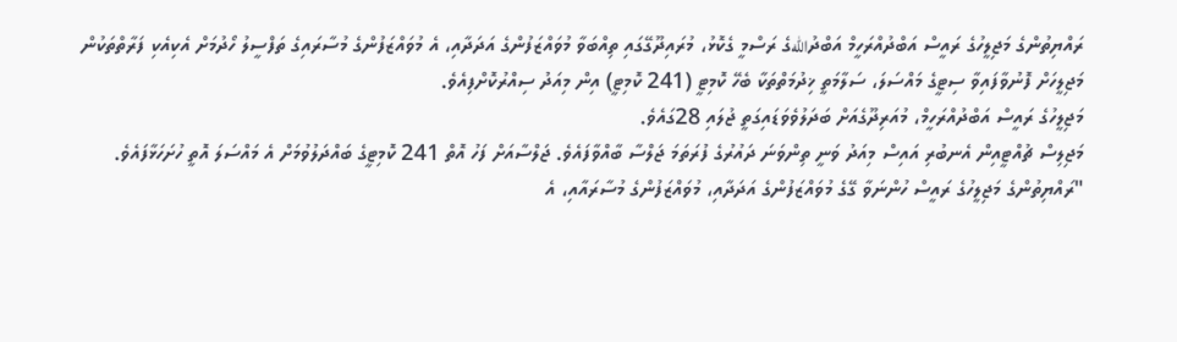ރައްޔިތުންގެ މަޖިލީހުގެ ރައީސް އަބްދުއްރަހީމް އަބްދުاللهގެ ރަސްމީ ގެކޮޅު، މުރައިދޫގޭގައި ތިއްބަވާ މުވައްޒަފުންގެ އަދަދާއި، އެ މުވައްޒަފުންގެ މުސާރައިގެ ތަފްސީލު ހޯދުމަށް އެކިއެކި ފަރާތްތަކުން މަޖިލީހަށް ފޮނުވާފައިވާ ސިޓީގެ މައްސަލަ، ސަލާމަތީ ޚިދުމަތްތަކާ ބެހޭ ކޮމިޓީ (241 ކޮމިޓީ) އިން މިއަދު ސިއްރުކޮށްފިއެވެ.
މަޖިލީހުގެ ރައީސް އަބްދުއްރަހީމް، މުއަރިދޫގެއަށް ބަދަލުވެވަޑައިގަތީ ޖުލައި 28ގައެވެ.
މަޖިލިސް ޗުއްޓީއިން އެނބުރި އައިސް މިއަދު ވަނީ ތިންވަނަ ދައުރުގެ ފުރަތަމަ ޖަލްސާ ބާއްވާފައެވެ. ޖަލްސާއަށް ފަހު އޮތް 241 ކޮމިޓީގެ ބައްދަލުވުމަށް އެ މައްސަލަ އޮތީ ހުށަހަޅާފައެވެ.
"ރައްޔިތުންގެ މަޖިލީހުގެ ރައީސް ހުންނަވާ ގޭގެ މުވައްޒަފުންގެ އަދަދާއި، މުވައްޒަފުންގެ މުސާރައާއި، އެ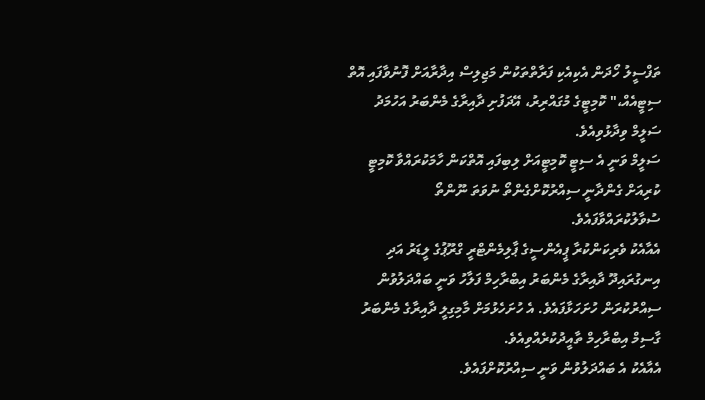ތަފްސީލު ހޯދަން އެކިއެކި ފަރާތްތަކުން މަޖިލިސް އިދާރާއަށް ފޮނުވާފައި އޮތް ސިޓީއެއް،" ކޮމިޓީގެ މުގައްރިރު، އޭދަފުށި ދާއިރާގެ މެންބަރު އަހުމަދު ސަލީމް ވިދާޅުވިއެވެ.
ސަލީމް ވަނީ އެ ސިޓީ ކޮމިޓީއަށް ލިބިފައި އޮތްކަން ހާމަކުރައްވާ ކޮމިޓީ ކުރިއަށް ގެންދާނީ ސިއްރުކޮށްގެންތޯ ނުވަތަ ނޫންތޯ ސުވާލުކުރައްވާފައެވެ.
އެއާއެކު ވެރިކަންކުރާ ޕީއެންސީގެ ޕާލިމެންޓްރީ ގްރޫޕުގެ ލީޑަރު އަދި އިނގުރައިދޫ ދާއިރާގެ މެންބަރު އިބްރާހިމް ފަލާހު ވަނީ ބައްދަލުވުން ސިއްރުކުރަން ހުށަހަޅާފައެވެ. އެ ހުށަހެޅުމަށް މާމިގިލީ ދާއިރާގެ މެންބަރު ގާސިމް އިބްރާހިމް ތާއީދުކުރެއްވިއެވެ.
އެއާއެކު އެ ބައްދަލުވުން ވަނީ ސިއްރުކޮށްފައެވެ.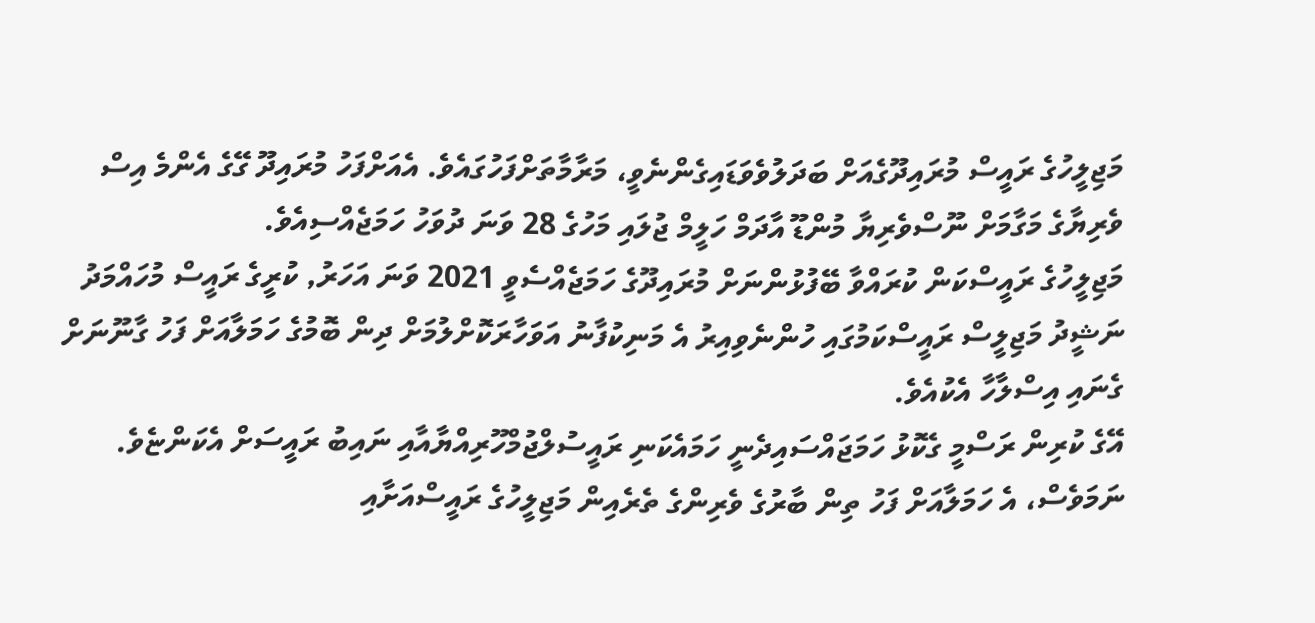މަޖިލީހުގެ ރައީސް މުރައިދޫގެއަށް ބަދަލުވެވަޑައިގެންނެވީ، މަރާމާތަށްފަހުގައެވެ. އެއަށްފަހު މުރައިދޫ ގޭގެ އެންމެ އިސް ވެރިޔާގެ މަގާމަށް ނޫސްވެރިޔާ މުންޑޫ އާދަމް ހަލީމް ޖުލައި މަހުގެ 28 ވަނަ ދުވަހު ހަމަޖެއްސިއެވެ.
މަޖިލީހުގެ ރައީސްކަން ކުރައްވާ ބޭފުޅުންނަށް މުރައިދޫގެ ހަމަޖެއްސެވީ 2021 ވަނަ އަހަރު, ކުރީގެ ރައީސް މުހައްމަދު ނަޝީދު މަޖިލީސް ރައީސްކަމުގައި ހުންނެވިއިރު އެ މަނިކުފާނު އަވަހާރަކޮށްލުމަށް ދިން ބޮމުގެ ހަމަލާއަށް ފަހު ގާނޫނަށް ގެނައި އިސްލާހާ އެކުއެވެ.
އޭގެ ކުރިން ރަސްމީ ގެކޮޅު ހަމަޖައްސައިދެނީ ހަމައެކަނި ރައީސުލްޖުމްހޫރިއްޔާއާއި ނައިބު ރައީސަށް އެކަންޏެވެ. ނަމަވެސް، އެ ހަމަލާއަށް ފަހު ތިން ބާރުގެ ވެރިންގެ ތެރެއިން މަޖިލީހުގެ ރައީސްއަށާއި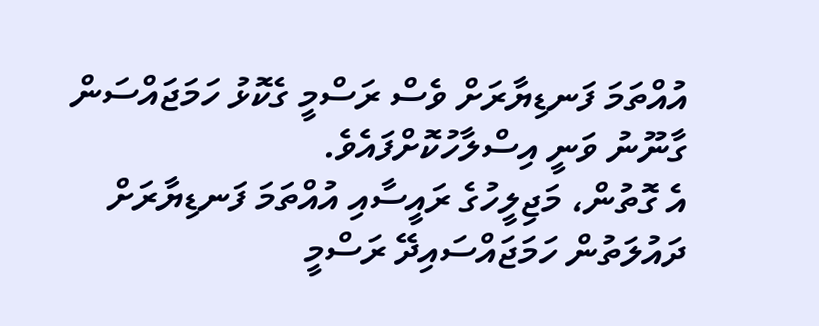އުއްތަމަ ފަނޑިޔާރަށް ވެސް ރަސްމީ ގެކޮޅު ހަމަޖައްސަން ގާނޫނު ވަނީ އިސްލާހުކޮށްފައެވެ.
އެ ގޮތުން، މަޖިލީހުގެ ރައީސާއި އުއްތަމަ ފަނޑިޔާރަށް ދައުލަތުން ހަމަޖައްސައިދޭ ރަސްމީ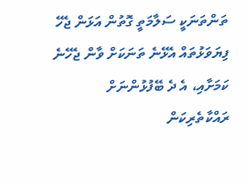ތަންތަނަކީ ސަލާމަތީ ގޮތުން އަޅަން ޖެހޭ ފިޔަވަޅުތައް އެޅޭނެ ތަނަކަށް ވާން ޖެހޭނެ ކަމަށާއި، އެ ދެ ބޭފުޅުންނަށް ރައްކާތެރިކަން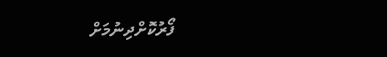ފޯރުކޮށްދިނުމަށް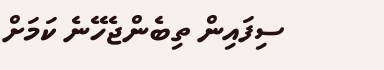ސިފައިން ތިބެންޖެހޭނެ ކަމަށް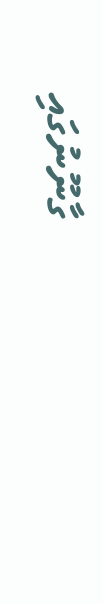ގާނޫނުގައި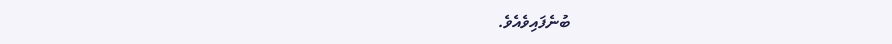ބުނެފައިވެއެވެ.